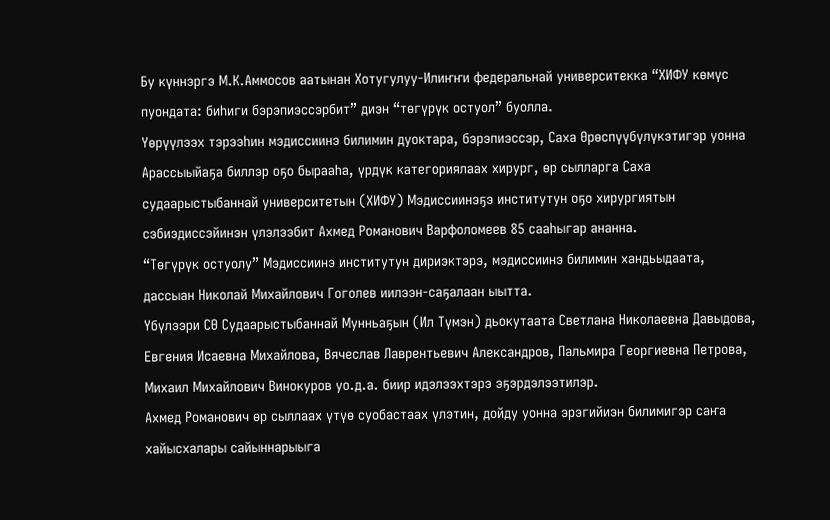Бу күннэргэ М.К.Аммосов аатынан Хотугулуу-Илиҥҥи федеральнай университекка “ХИФУ көмүс пуондата: биһиги бэрэпиэссэрбит” диэн “төгүрүк остуол” буолла.
Үөрүүлээх тэрээһин мэдиссиинэ билимин дуоктара, бэрэпиэссэр, Саха Өрөспүүбүлүкэтигэр уонна Арассыыйаҕа биллэр оҕо бырааһа, үрдүк категориялаах хирург, өр сылларга Саха судаарыстыбаннай университетын (ХИФУ) Мэдиссиинэҕэ институтун оҕо хирургиятын сэбиэдиссэйинэн үлэлээбит Ахмед Романович Варфоломеев 85 сааһыгар ананна.
“Төгүрүк остуолу” Мэдиссиинэ институтун дириэктэрэ, мэдиссиинэ билимин хандьыдаата, дассыан Николай Михайлович Гоголев иилээн-саҕалаан ыытта.
Үбүлээри СӨ Судаарыстыбаннай Мунньаҕын (Ил Түмэн) дьокутаата Светлана Николаевна Давыдова, Евгения Исаевна Михайлова, Вячеслав Лаврентьевич Александров, Пальмира Георгиевна Петрова, Михаил Михайлович Винокуров уо.д.а. биир идэлээхтэрэ эҕэрдэлээтилэр.
Ахмед Романович өр сыллаах үтүө суобастаах үлэтин, дойду уонна эрэгийиэн билимигэр саҥа хайысхалары сайыннарыыга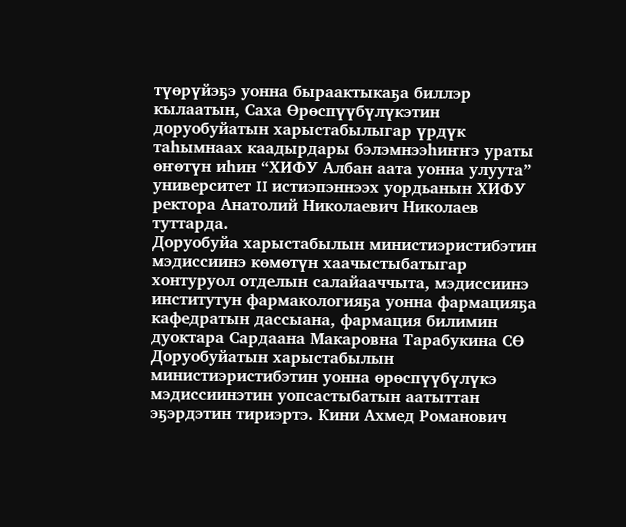түөрүйэҕэ уонна быраактыкаҕа биллэр кылаатын, Саха Өрөспүүбүлүкэтин доруобуйатын харыстабылыгар үрдүк таһымнаах каадырдары бэлэмнээһиҥҥэ ураты өҥөтүн иһин “ХИФУ Албан аата уонна улуута” университет II истиэпэннээх уордьанын ХИФУ ректора Анатолий Николаевич Николаев туттарда.
Доруобуйа харыстабылын министиэристибэтин мэдиссиинэ көмөтүн хаачыстыбатыгар хонтуруол отделын салайааччыта, мэдиссиинэ институтун фармакологияҕа уонна фармацияҕа кафедратын дассыана, фармация билимин дуоктара Сардаана Макаровна Тарабукина СӨ Доруобуйатын харыстабылын министиэристибэтин уонна өрөспүүбүлүкэ мэдиссиинэтин уопсастыбатын аатыттан эҕэрдэтин тириэртэ. Кини Ахмед Романович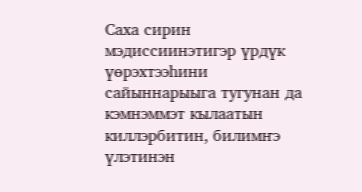Саха сирин мэдиссиинэтигэр үрдүк үөрэхтээһини сайыннарыыга тугунан да кэмнэммэт кылаатын киллэрбитин, билимҥэ үлэтинэн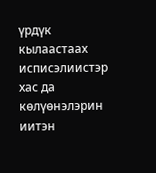үрдүк кылаастаах исписэлиистэр хас да көлүөнэлэрин иитэн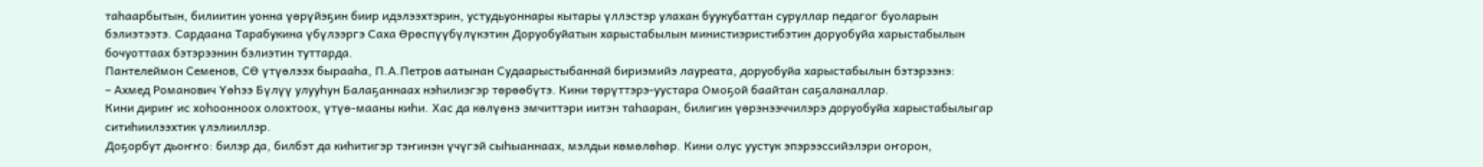таһаарбытын, билиитин уонна үөрүйэҕин биир идэлээхтэрин, устудьуоннары кытары үллэстэр улахан буукубаттан суруллар педагог буоларын бэлиэтээтэ. Сардаана Тарабукина үбүлээргэ Саха Өрөспүүбүлүкэтин Доруобуйатын харыстабылын министиэристибэтин доруобуйа харыстабылын бочуоттаах бэтэрээнин бэлиэтин туттарда.
Пантелеймон Семенов, СӨ үтүөлээх бырааһа, П.А.Петров аатынан Судаарыстыбаннай бириэмийэ лауреата, доруобуйа харыстабылын бэтэрээнэ:
– Ахмед Романович Үөһээ Бүлүү улууһун Балаҕаннаах нэһилиэгэр төрөөбүтэ. Кини төрүттэрэ-уустара Омоҕой баайтан саҕаланаллар.
Кини дириҥ ис хоһоонноох олохтоох, үтүө-мааны киһи. Хас да көлүөнэ эмчиттэри иитэн таһааран, билигин үөрэнээччилэрэ доруобуйа харыстабылыгар ситиһиилээхтик үлэлииллэр.
Доҕорбут дьоҥҥо: билэр да, билбэт да киһитигэр тэҥинэн үчүгэй сыһыаннаах, мэлдьи көмөлөһөр. Кини олус уустук эпэрээссийэлэри оҥорон,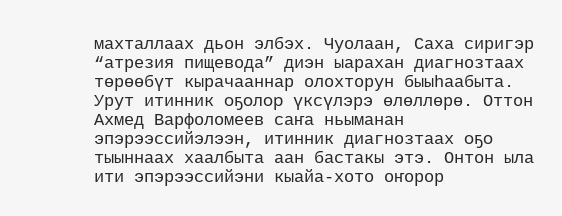махталлаах дьон элбэх. Чуолаан, Саха сиригэр “атрезия пищевода” диэн ыарахан диагнозтаах төрөөбүт кырачааннар олохторун быыһаабыта. Урут итинник оҕолор үксүлэрэ өлөллөрө. Оттон Ахмед Варфоломеев саҥа ньыманан эпэрээссийэлээн, итинник диагнозтаах оҕо тыыннаах хаалбыта аан бастакы этэ. Онтон ыла ити эпэрээссийэни кыайа-хото оҥорор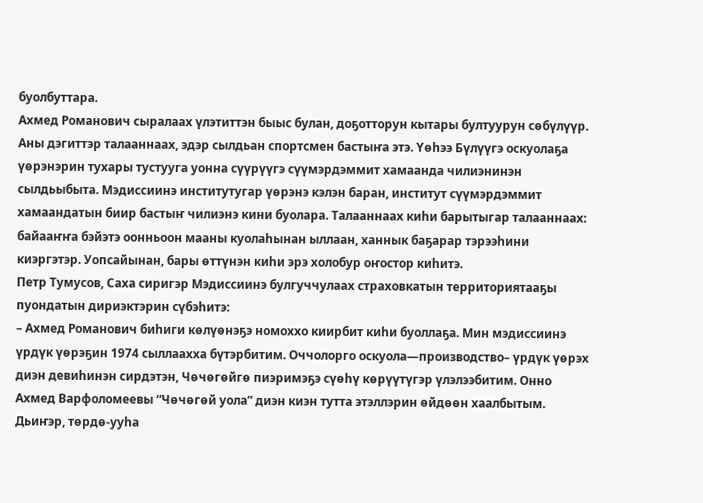буолбуттара.
Ахмед Романович сыралаах үлэтиттэн быыс булан, доҕотторун кытары бултуурун сөбүлүүр. Аны дэгиттэр талааннаах, эдэр сылдьан спортсмен бастыҥа этэ. Үөһээ Бүлүүгэ оскуолаҕа үөрэнэрин тухары тустууга уонна сүүрүүгэ сүүмэрдэммит хамаанда чилиэнинэн сылдьыбыта. Мэдиссиинэ институтугар үөрэнэ кэлэн баран, институт сүүмэрдэммит хамаандатын биир бастыҥ чилиэнэ кини буолара. Талааннаах киһи барытыгар талааннаах: байааҥҥа бэйэтэ оонньоон мааны куолаһынан ыллаан, ханнык баҕарар тэрээһини киэргэтэр. Уопсайынан, бары өттүнэн киһи эрэ холобур оҥостор киһитэ.
Петр Тумусов, Саха сиригэр Мэдиссиинэ булгуччулаах страховкатын территориятааҕы пуондатын дириэктэрин сүбэһитэ:
– Ахмед Романович биһиги көлүөнэҕэ номоххо киирбит киһи буоллаҕа. Мин мэдиссиинэ үрдүк үөрэҕин 1974 сыллаахха бүтэрбитим. Оччолорго оскуола—производство– үрдүк үөрэх диэн девиһинэн сирдэтэн, Чөчөгөйгө пиэримэҕэ сүөһү көрүүтүгэр үлэлээбитим. Онно Ахмед Варфоломеевы “Чөчөгөй уола” диэн киэн тутта этэллэрин өйдөөн хаалбытым. Дьиҥэр, төрдө-ууһа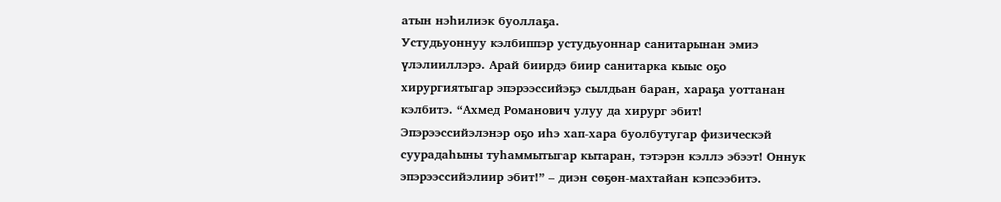атын нэһилиэк буоллаҕа.
Устудьуоннуу кэлбиппэр устудьуоннар санитарынан эмиэ үлэлииллэрэ. Арай биирдэ биир санитарка кыыс оҕо хирургиятыгар эпэрээссийэҕэ сылдьан баран, хараҕа уоттанан кэлбитэ. “Ахмед Романович улуу да хирург эбит! Эпэрээссийэлэнэр оҕо иһэ хап-хара буолбутугар физическэй суурадаһыны туһаммытыгар кытаран, тэтэрэн кэллэ эбээт! Оннук эпэрээссийэлиир эбит!” – диэн сөҕөн-махтайан кэпсээбитэ.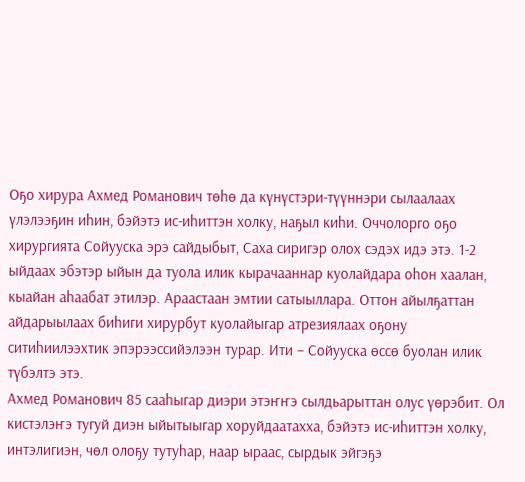Оҕо хирура Ахмед Романович төһө да күнүстэри-түүннэри сылаалаах үлэлээҕин иһин, бэйэтэ ис-иһиттэн холку, наҕыл киһи. Оччолорго оҕо хирургията Сойууска эрэ сайдыбыт, Саха сиригэр олох сэдэх идэ этэ. 1-2 ыйдаах эбэтэр ыйын да туола илик кырачааннар куолайдара оһон хаалан, кыайан аһаабат этилэр. Араастаан эмтии сатыыллара. Оттон айылҕаттан айдарыылаах биһиги хирурбут куолайыгар атрезиялаах оҕону ситиһиилээхтик эпэрээссийэлээн турар. Ити – Сойууска өссө буолан илик түбэлтэ этэ.
Ахмед Романович 85 сааһыгар диэри этэҥҥэ сылдьарыттан олус үөрэбит. Ол кистэлэҥэ тугуй диэн ыйытыыгар хоруйдаатахха, бэйэтэ ис-иһиттэн холку, интэлигиэн, чөл олоҕу тутуһар, наар ыраас, сырдык эйгэҕэ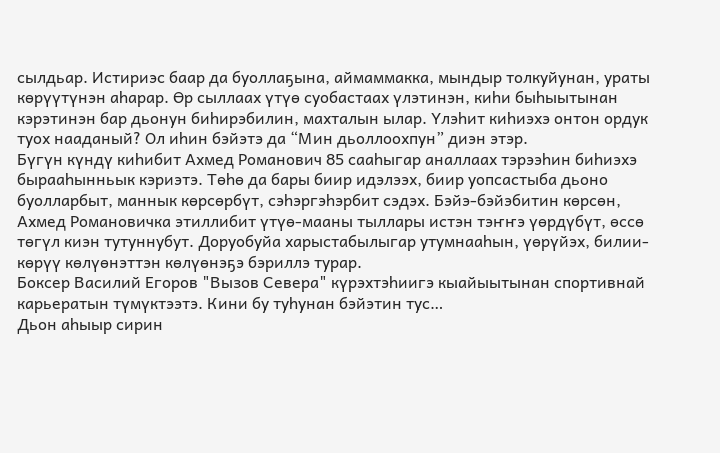сылдьар. Истириэс баар да буоллаҕына, аймаммакка, мындыр толкуйунан, ураты көрүүтүнэн аһарар. Өр сыллаах үтүө суобастаах үлэтинэн, киһи быһыытынан кэрэтинэн бар дьонун биһирэбилин, махталын ылар. Үлэһит киһиэхэ онтон ордук туох нааданый? Ол иһин бэйэтэ да “Мин дьоллоохпун” диэн этэр.
Бүгүн күндү киһибит Ахмед Романович 85 сааһыгар аналлаах тэрээһин биһиэхэ бырааһынньык кэриэтэ. Төһө да бары биир идэлээх, биир уопсастыба дьоно буолларбыт, маннык көрсөрбүт, сэһэргэһэрбит сэдэх. Бэйэ-бэйэбитин көрсөн, Ахмед Романовичка этиллибит үтүө-мааны тыллары истэн тэҥҥэ үөрдүбүт, өссө төгүл киэн тутуннубут. Доруобуйа харыстабылыгар утумнааһын, үөрүйэх, билии-көрүү көлүөнэттэн көлүөнэҕэ бэриллэ турар.
Боксер Василий Егоров "Вызов Севера" күрэхтэһиигэ кыайыытынан спортивнай карьератын түмүктээтэ. Кини бу туһунан бэйэтин тус…
Дьон аһыыр сирин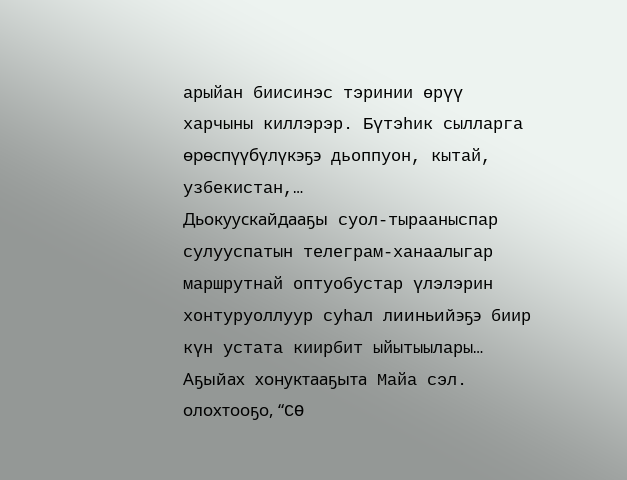арыйан биисинэс тэринии өрүү харчыны киллэрэр. Бүтэһик сылларга өрөспүүбүлүкэҕэ дьоппуон, кытай, узбекистан,…
Дьокуускайдааҕы суол-тырааныспар сулууспатын телеграм-ханаалыгар маршрутнай оптуобустар үлэлэрин хонтуруоллуур суһал лииньийэҕэ биир күн устата киирбит ыйытыылары…
Аҕыйах хонуктааҕыта Майа сэл. олохтооҕо, “СӨ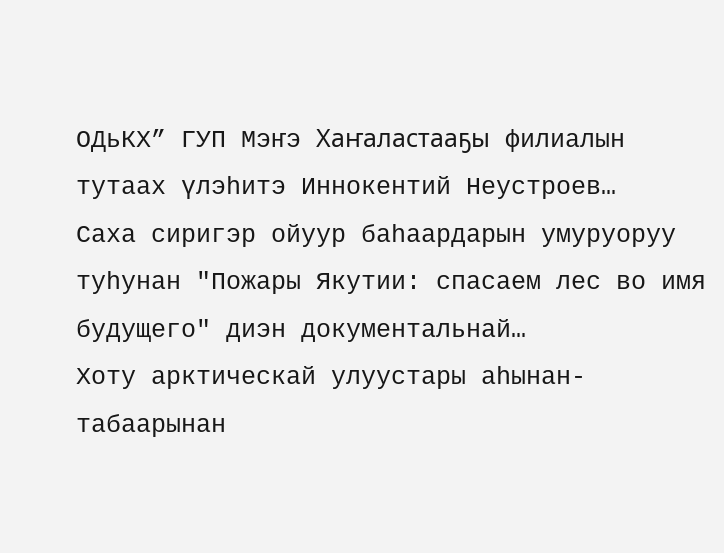ОДьКХ” ГУП Мэҥэ Хаҥаластааҕы филиалын тутаах үлэһитэ Иннокентий Неустроев…
Саха сиригэр ойуур баһаардарын умуруоруу туһунан "Пожары Якутии: спасаем лес во имя будущего" диэн документальнай…
Хоту арктическай улуустары аһынан-табаарынан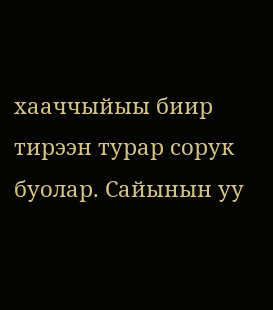хааччыйыы биир тирээн турар сорук буолар. Сайынын уу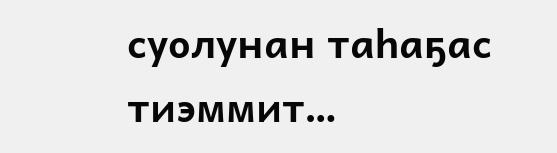суолунан таһаҕас тиэммит…